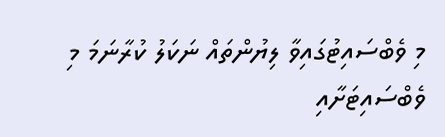މި ވެބްސައިޓުގައިވާ ލިޔުންތައް ނަކަލު ކުރާނަމަ މި ވެބްސައިޓަށާއި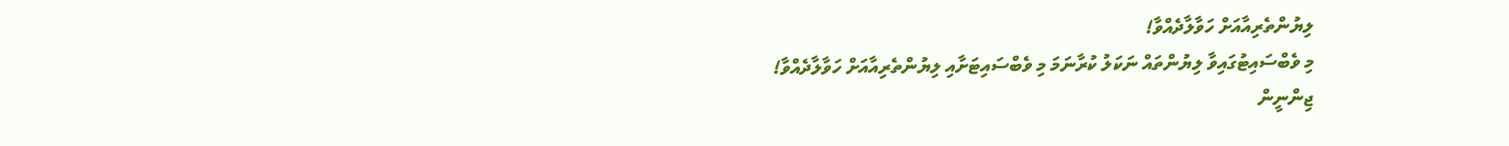ލިޔުންތެރިއާއަށް ހަވާލާދެއްވާ!
މި ވެބްސައިޓުގައިވާ ލިޔުންތައް ނަކަލު ކުރާނަމަ މި ވެބްސައިޓަށާއި ލިޔުންތެރިއާއަށް ހަވާލާދެއްވާ!
ޖިންނީން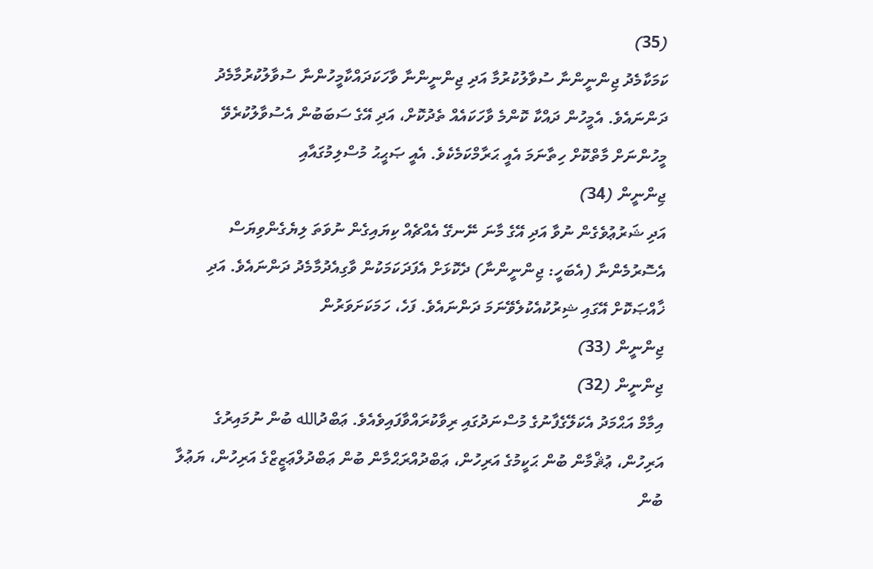(35)
ކަމަކާމެދު ޖިންނީންނާ ސުވާލުކުރުމާ އަދި ޖިންނީންނާ ވާހަކަދައްކާމީހުންނާ ސުވާލުކުރުމާމެދު ދަންނައެވެ. އެމީހުން ދައްކާ ކޮންމެ ވާހަކައެއް ތެދުކޮށް، އަދި އޭގެ ސަބަބުން އެސުވާލުކުރެވޭ މީހުންނަށް މާތްކޮށް ހިތާނަމަ އެއީ ޙަރާމްކަމެކެވެ. އެއީ ޞަޙީޙު މުސްލިމުގައާއި
ޖިންނީން (34)
އަދި ޝަރުޢުވެގެން ނުވާ އަދި އޭގެ މާނަ ނޭނގޭ އެއްޗެއް ކިޔައިގެން ނުވަތަ ލިޔެގެންވިޔަސް އެސޮރުމެންނާ (އެބަހީ: ޖިންނީންނާ) ދެކޮޅަށް އެފަދަކަމަކުން ވާގިއެދުމާމެދު ދަންނައެވެ. އަދި ޚާއްޞަކޮށް އޭގައި ޝިރުކުއެކުލެވޭނަމަ ދަންނައެވެ. ފަހެ، ހަމަކަށަވަރުން
ޖިންނީން (33)
ޖިންނީން (32)
އިމާމް އަޙްމަދު އެކަލޭގެފާނުގެ މުސްނަދުގައި ރިވާކުރައްވާފައިވެއެވެ. ޢަބްދުالله ބުން ނުމައިރުގެ އަރިހުން، ޢުޘްމާން ބުން ޙަކީމުގެ އަރިހުން، ޢަބްދުއްރަޙްމާން ބުން ޢަބްދުލްޢަޒީޒްގެ އަރިހުން، ޔަޢުލާ ބުން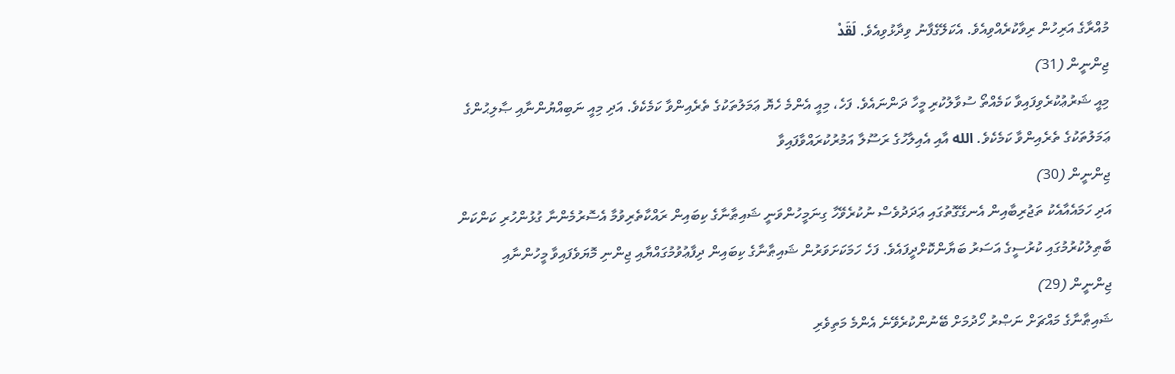މުއްރާގެ އަރިހުން ރިވާކުރެއްވިއެވެ. އެކަލޭގެފާނު ވިދާޅުވިއެވެ. لَقَدْ
ޖިންނީން (31)
މިއީ ޝަރުޢުކުރެވިފައިވާ ކަމެއްތޯ ސުވާލުކުރި މީހާ ދަންނައެވެ. ފަހެ، މިއީ އެންމެ ހެޔޮ ޢަމަލުތަކުގެ ތެރެއިންވާ ކަމެކެވެ. އަދި މިއީ ނަބިއްޔުންނާއި ޞާލިޙުންގެ ޢަމަލުތަކުގެ ތެރެއިންވާ ކަމެކެވެ. الله އާއި އެއިލާހުގެ ރަސޫލާ އަމުރުކުރައްވާފައިވާ
ޖިންނީން (30)
އަދި ހަމައެއާއެކު ތަޖުރިބާއިން އެނގޭގޮތުގައި ޢަދަދުވެސް ނުކުރެވޭހާ ގިނަމީހުންވަނީ ޝައިޠާނާގެ ކިބައިން ރައްކާތެރިވުމާ އެސޮރުމެންނާ ގުޅުންހުރި ކަންކަން ބާޠިލުކުރުމުގައި ކުރުސީގެ އަސަރު ބަޔާންކޮށްދީފައެވެ. ފަހެ ހަމަކަށަވަރުން ޝައިޠާނާގެ ކިބައިން ދިފާޢުވުމުގައްޔާއި ޖިންނި މޮޔަވެފައިވާ މީހުންނާއި
ޖިންނީން (29)
ޝައިޠާނާގެ މައްޗަށް ނަޞްރު ހޯދުމަށް ބޭނުންކުރެވޭނެ އެންމެ މަތިވެރި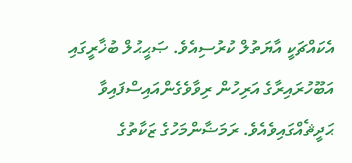އެކައްޗަކީ އާޔަތުލް ކުރުސިއެވެ. ޞަޙީޙުލް ބުޚާރީގައި އަބޫހުރައިރާގެ އަރިހުން ރިވާވެގެންއައިސްފައިވާ ޙަދީޘެއްގައިވެއެވެ. ރަމަޟާންމަހުގެ ޒަކާތުގެ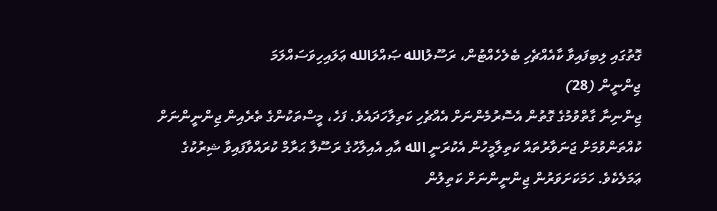ގޮތުގައި ލިބިފައިވާ ކާއެއްޗެހި ބެލެހެއްޓުން، ރަސޫލުالله ޞައްލަالله ޢަލައިހިވަސައްލަމަ
ޖިންނީން (28)
ޖިންނިނާ ގާތްވުމުގެ ގޮތުން އެސޮރުމެންނަށް އެއްޗެހި ކަތިލާހަދައެވެ. ފަހެ، މީސްތަކުންގެ ތެރެއިން ޖިންނީންނަށް ކުއްތަންވުމަށް ޖަނަވާރުތައް ކަތިލާމީހުން އެކުރަނީ الله އާއި އެއިލާހުގެ ރަސޫލާ ޙަރާމް ކުރައްވާފައިވާ ޝިރުކުގެ ޢަމަލެކެވެ. ހަމަކަށަވަރުން ޖިންނީންނަށް ކަތިލުން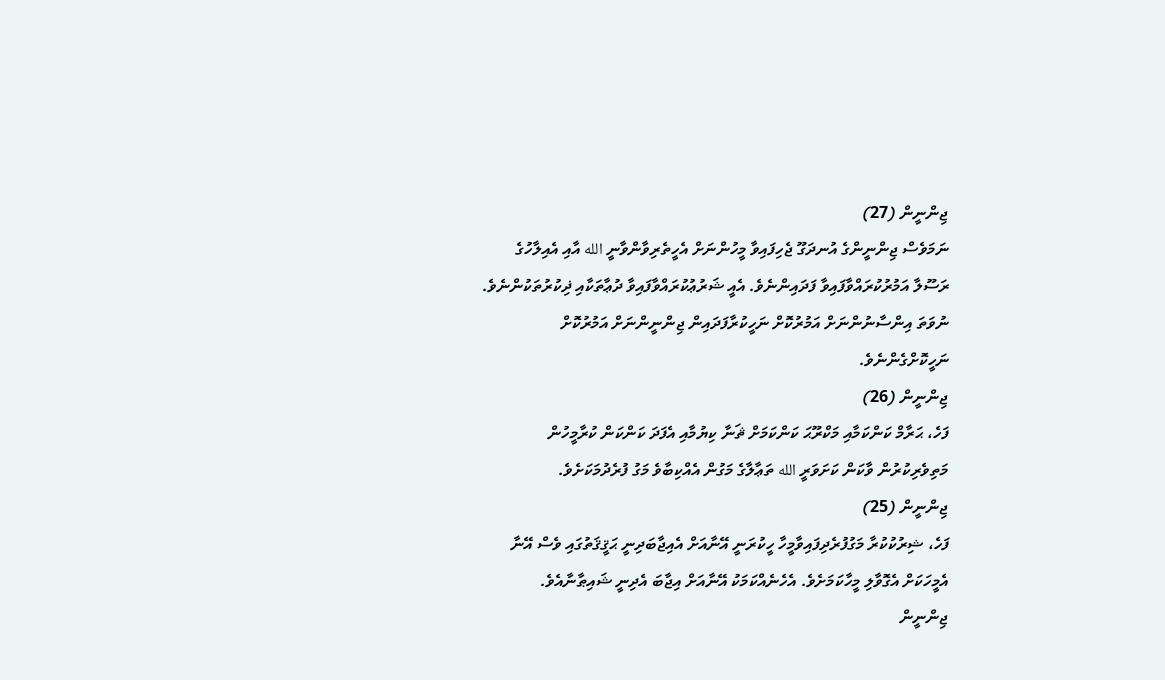ޖިންނީން (27)
ނަމަވެސް ޖިންނީންގެ އުނދަގޫ ޖެހިފައިވާ މީހުންނަށް އެހީތެރިވާންވާނީ الله އާއި އެއިލާހުގެ ރަސޫލާ އަމުރުކުރައްވާފައިވާ ފަދައިންނެވެ. އެއީ ޝަރުޢުކުރައްވާފައިވާ ދުޢާތަކާއި ޛިކުރުތަކުންނެވެ. ނުވަތަ އިންސާނުންނަށް އަމުރުކޮށް ނަހީކުރާފަދައިން ޖިންނީންނަށް އަމުރުކޮށް ނަހީކޮށްގެންނެވެ.
ޖިންނީން (26)
ފަހެ، ޙަރާމް ކަންކަމާއި މަކްރޫޙަ ކަންކަމަށް ޘަނާ ކިޔުމާއި އެފަދަ ކަންކަން ކުރާމީހުން މަތިވެރިކުރުން ވާކަން ކަށަވަރީ الله ތަޢާލާގެ މަގުން އެއްކިބާވެ މަގު ފުރެދުމަކަށެވެ.
ޖިންނީން (25)
ފަހެ، ޝިރުކުކުރާ މަގުފުރެދިފައިވާމީހާ ހީކުރަނީ އޭނާއަށް އެއިޖާބަދިނީ ޙަޤީޤަތުގައި ވެސް އޭނާ އެމީހަކަށް އެގޮވާލި މީހާކަމަށެވެ. އެހެނެއްކަމަކު އޭނާއަށް އިޖާބަ އެދިނީ ޝައިޠާނާއެވެ.
ޖިންނީން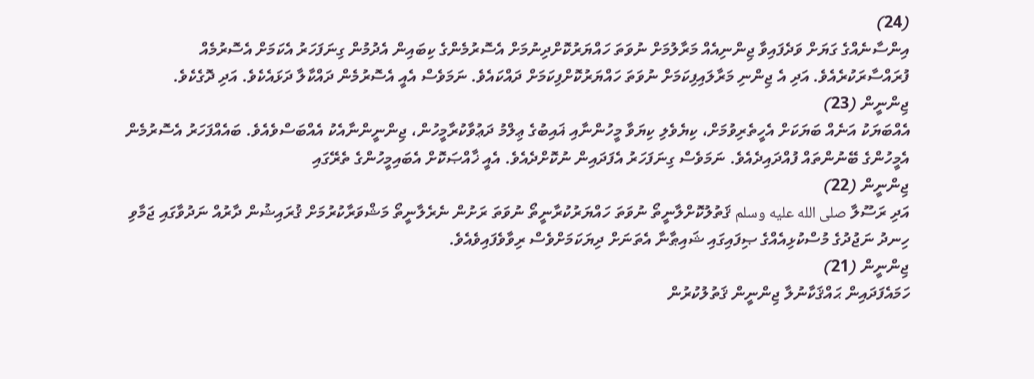(24)
އިންސާނެއްގެ ގަޔަށް ވަދެފައިވާ ޖިންނިއެއް މަރާލުމަށް ނުވަތަ ހައްޔަރުކޮށްދިނުމަށް އެސޮރުމެންގެ ކިބައިން އެދުމުން ގިނަފަހަރު އެކަމަށް އެސޮރުމެއް ފުރައްސާރަކުރެއެވެ. އަދި އެ ޖިންނި މަރާލައިފިކަމަށް ނުވަތަ ހައްޔަރުކޮށްފިކަމަށް ދައްކައެވެ. ނަމަވެސް އެއީ އެސޮރުމެން ދައްކާލާ ދަޅައެކެވެ. އަދި ދޮގެކެވެ.
ޖިންނީން (23)
އެއްބަޔަކު އަނެއް ބަޔަކަށް އެހީތެރިވުމަށް، ކިޔެވެލި ކިޔަވާ މީހުންނާއި ޣައިބުގެ ޢިލްމު ދަޢުވާކުރާމީހުން، ޖިންނީންނާއެކު އެއްބަސްވެއެވެ. ބައެއްފަހަރު އެސޮރުމެން އެމީހުންގެ ބޭނުންތައް ފުއްދައިދެއެވެ. ނަމަވެސް ގިނަފަހަރު އެފަދައިން ނުކޮށްދެއެވެ. އެއީ ޚާއްޞަކޮށް އެބައިމީހުންގެ ތެރޭގައި
ޖިންނީން (22)
އަދި ރަސޫލާ صلى الله عليه وسلم ޤަތުލުކޮށްލާނީތޯ ނުވަތަ ހައްޔަރުކުރާނީތޯ ނުވަތަ ރަށުން ނެރެލާނީތޯ މަޝްވަރާކުރުމަށް ޤުރައިޝުން ދާރުއް ނަދުވާގައި ޖަމާވި ހިނދު ނަޖުދުގެ މުސްކުޅިއެއްގެ ޞިފައިގައި ޝައިޠާނާ އެތަނަށް ދިޔަކަމަށްވެސް ރިވާވެފައިވެއެވެ.
ޖިންނީން (21)
ހަމައެފަދައިން ޙައްޤަކާނުލާ ޖިންނީން ޤަތުލުކުރުން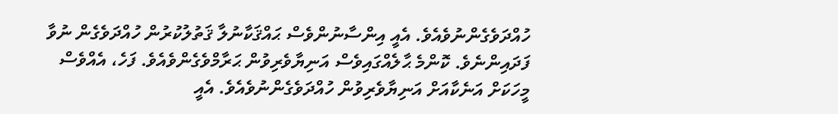ހުއްދަވެގެންނުވެއެވެ. އެއީ އިންސާނުންވެސް ޙައްޤަކާނުލާ ޤަތުލުކުރުން ހުއްދަވެގެން ނުވާ ފަދައިންނެވެ. ކޮންމެ ޙާލެއްގައިވެސް އަނިޔާވެރިވުން ޙަރާމްވެގެންވެއެވެ. ފަހެ، އެއްވެސް މީހަކަށް އަނެކާއަށް އަނިޔާވެރިވުން ހުއްދަވެގެންނުވެއެވެ. އެއީ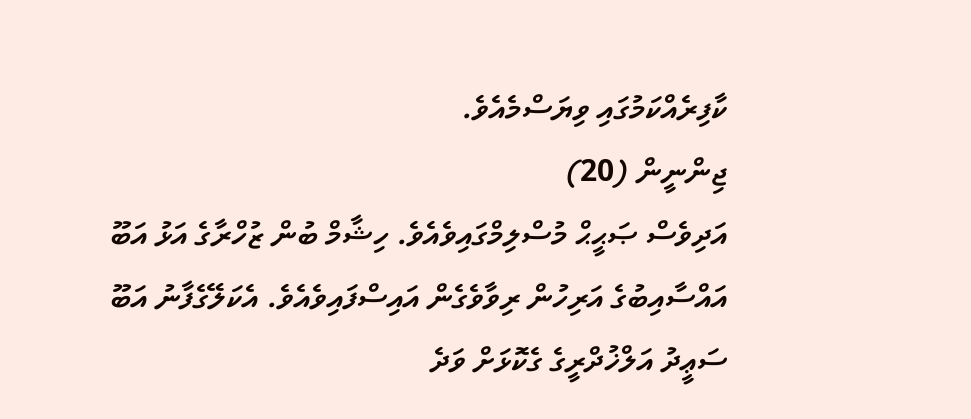ކާފިރެއްކަމުގައި ވިޔަސްމެއެވެ.
ޖިންނީން (20)
އަދިވެސް ޞަޙީޙް މުސްލިމްގައިވެއެވެ. ހިޝާމް ބުން ޒުހްރާގެ އަޅު އަބޫ އައްސާއިބުގެ އަރިހުން ރިވާވެގެން އައިސްފައިވެއެވެ. އެކަލޭގެފާނު އަބޫ ސަޢީދު އަލްޚުދްރީގެ ގެކޮޅަށް ވަދެ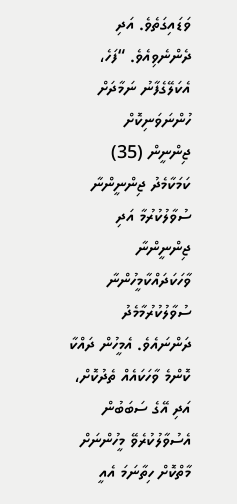ވަޑައިގަތެވެ. އަދި ދެންނެވިއެވެ. “ފަހެ، އެކަލޭގެފާނު ނަމާދަށް ހުންނަވަނިކޮށް
ޖިންނީން (35)
ކަމަކާމެދު ޖިންނީންނާ ސުވާލުކުރުމާ އަދި ޖިންނީންނާ ވާހަކަދައްކާމީހުންނާ ސުވާލުކުރުމާމެދު ދަންނައެވެ. އެމީހުން ދައްކާ ކޮންމެ ވާހަކައެއް ތެދުކޮށް، އަދި އޭގެ ސަބަބުން އެސުވާލުކުރެވޭ މީހުންނަށް މާތްކޮށް ހިތާނަމަ އެއީ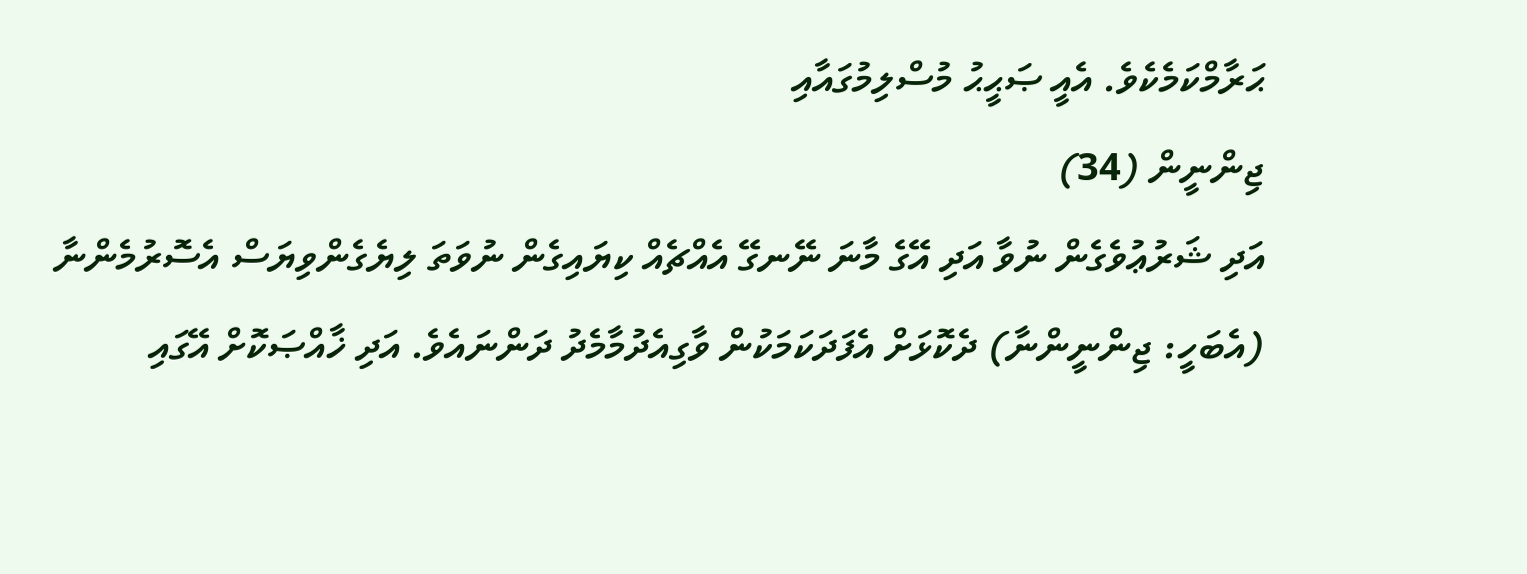ޙަރާމްކަމެކެވެ. އެއީ ޞަޙީޙު މުސްލިމުގައާއި
ޖިންނީން (34)
އަދި ޝަރުޢުވެގެން ނުވާ އަދި އޭގެ މާނަ ނޭނގޭ އެއްޗެއް ކިޔައިގެން ނުވަތަ ލިޔެގެންވިޔަސް އެސޮރުމެންނާ (އެބަހީ: ޖިންނީންނާ) ދެކޮޅަށް އެފަދަކަމަކުން ވާގިއެދުމާމެދު ދަންނައެވެ. އަދި ޚާއްޞަކޮށް އޭގައި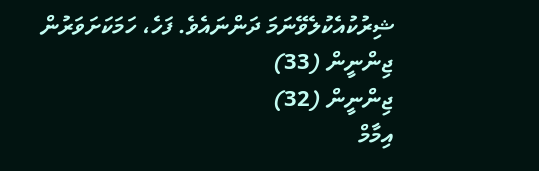ޝިރުކުއެކުލެވޭނަމަ ދަންނައެވެ. ފަހެ، ހަމަކަށަވަރުން
ޖިންނީން (33)
ޖިންނީން (32)
އިމާމް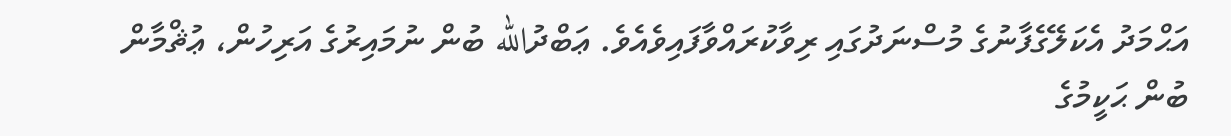އަޙްމަދު އެކަލޭގެފާނުގެ މުސްނަދުގައި ރިވާކުރައްވާފައިވެއެވެ. ޢަބްދުالله ބުން ނުމައިރުގެ އަރިހުން، ޢުޘްމާން ބުން ޙަކީމުގެ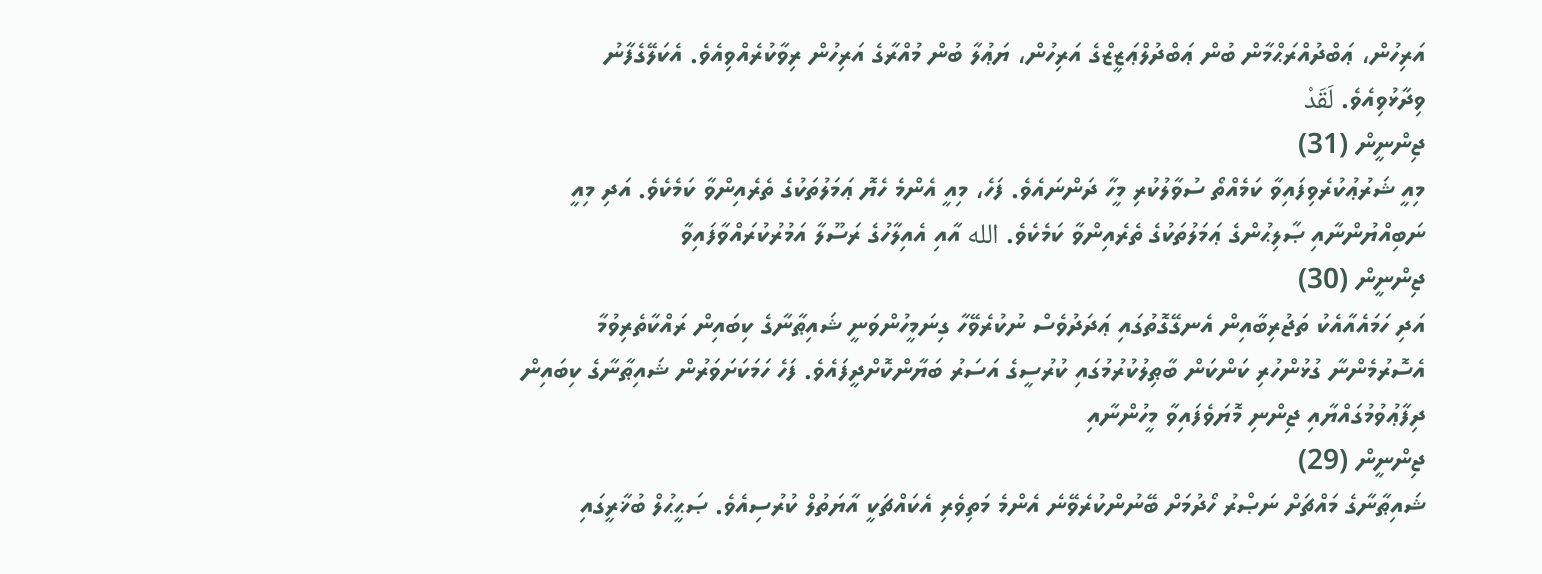އަރިހުން، ޢަބްދުއްރަޙްމާން ބުން ޢަބްދުލްޢަޒީޒްގެ އަރިހުން، ޔަޢުލާ ބުން މުއްރާގެ އަރިހުން ރިވާކުރެއްވިއެވެ. އެކަލޭގެފާނު ވިދާޅުވިއެވެ. لَقَدْ
ޖިންނީން (31)
މިއީ ޝަރުޢުކުރެވިފައިވާ ކަމެއްތޯ ސުވާލުކުރި މީހާ ދަންނައެވެ. ފަހެ، މިއީ އެންމެ ހެޔޮ ޢަމަލުތަކުގެ ތެރެއިންވާ ކަމެކެވެ. އަދި މިއީ ނަބިއްޔުންނާއި ޞާލިޙުންގެ ޢަމަލުތަކުގެ ތެރެއިންވާ ކަމެކެވެ. الله އާއި އެއިލާހުގެ ރަސޫލާ އަމުރުކުރައްވާފައިވާ
ޖިންނީން (30)
އަދި ހަމައެއާއެކު ތަޖުރިބާއިން އެނގޭގޮތުގައި ޢަދަދުވެސް ނުކުރެވޭހާ ގިނަމީހުންވަނީ ޝައިޠާނާގެ ކިބައިން ރައްކާތެރިވުމާ އެސޮރުމެންނާ ގުޅުންހުރި ކަންކަން ބާޠިލުކުރުމުގައި ކުރުސީގެ އަސަރު ބަޔާންކޮށްދީފައެވެ. ފަހެ ހަމަކަށަވަރުން ޝައިޠާނާގެ ކިބައިން ދިފާޢުވުމުގައްޔާއި ޖިންނި މޮޔަވެފައިވާ މީހުންނާއި
ޖިންނީން (29)
ޝައިޠާނާގެ މައްޗަށް ނަޞްރު ހޯދުމަށް ބޭނުންކުރެވޭނެ އެންމެ މަތިވެރި އެކައްޗަކީ އާޔަތުލް ކުރުސިއެވެ. ޞަޙީޙުލް ބުޚާރީގައި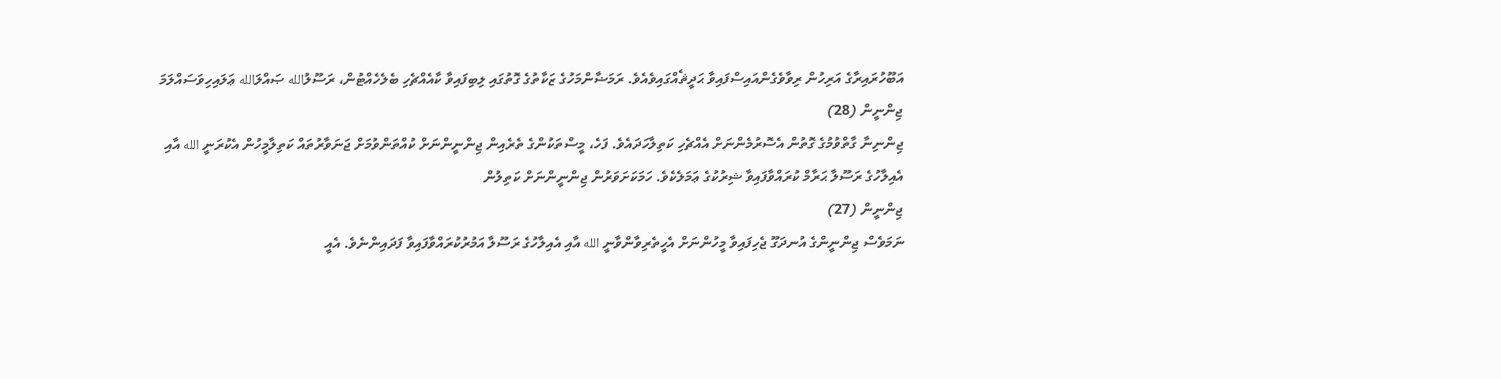އަބޫހުރައިރާގެ އަރިހުން ރިވާވެގެންއައިސްފައިވާ ޙަދީޘެއްގައިވެއެވެ. ރަމަޟާންމަހުގެ ޒަކާތުގެ ގޮތުގައި ލިބިފައިވާ ކާއެއްޗެހި ބެލެހެއްޓުން، ރަސޫލުالله ޞައްލަالله ޢަލައިހިވަސައްލަމަ
ޖިންނީން (28)
ޖިންނިނާ ގާތްވުމުގެ ގޮތުން އެސޮރުމެންނަށް އެއްޗެހި ކަތިލާހަދައެވެ. ފަހެ، މީސްތަކުންގެ ތެރެއިން ޖިންނީންނަށް ކުއްތަންވުމަށް ޖަނަވާރުތައް ކަތިލާމީހުން އެކުރަނީ الله އާއި އެއިލާހުގެ ރަސޫލާ ޙަރާމް ކުރައްވާފައިވާ ޝިރުކުގެ ޢަމަލެކެވެ. ހަމަކަށަވަރުން ޖިންނީންނަށް ކަތިލުން
ޖިންނީން (27)
ނަމަވެސް ޖިންނީންގެ އުނދަގޫ ޖެހިފައިވާ މީހުންނަށް އެހީތެރިވާންވާނީ الله އާއި އެއިލާހުގެ ރަސޫލާ އަމުރުކުރައްވާފައިވާ ފަދައިންނެވެ. އެއީ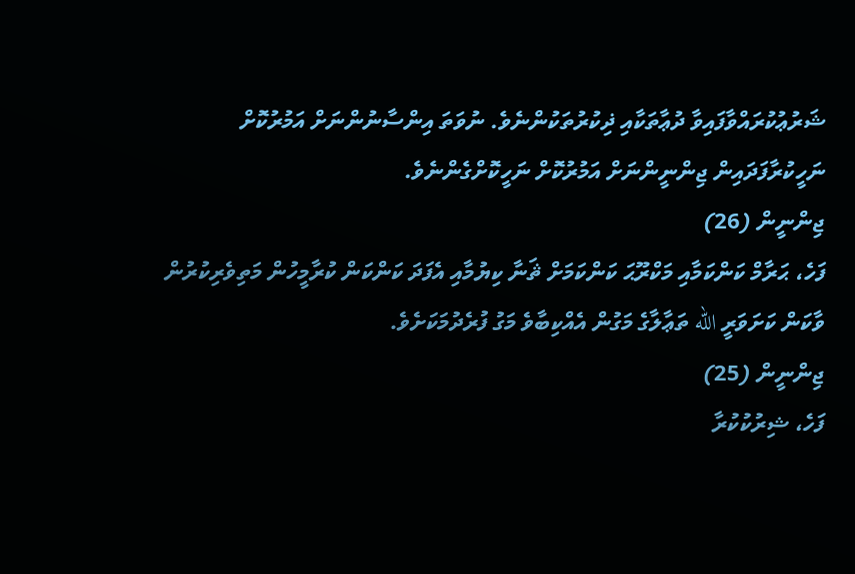ޝަރުޢުކުރައްވާފައިވާ ދުޢާތަކާއި ޛިކުރުތަކުންނެވެ. ނުވަތަ އިންސާނުންނަށް އަމުރުކޮށް ނަހީކުރާފަދައިން ޖިންނީންނަށް އަމުރުކޮށް ނަހީކޮށްގެންނެވެ.
ޖިންނީން (26)
ފަހެ، ޙަރާމް ކަންކަމާއި މަކްރޫޙަ ކަންކަމަށް ޘަނާ ކިޔުމާއި އެފަދަ ކަންކަން ކުރާމީހުން މަތިވެރިކުރުން ވާކަން ކަށަވަރީ الله ތަޢާލާގެ މަގުން އެއްކިބާވެ މަގު ފުރެދުމަކަށެވެ.
ޖިންނީން (25)
ފަހެ، ޝިރުކުކުރާ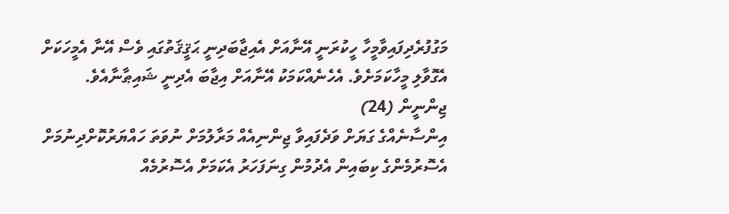މަގުފުރެދިފައިވާމީހާ ހީކުރަނީ އޭނާއަށް އެއިޖާބަދިނީ ޙަޤީޤަތުގައި ވެސް އޭނާ އެމީހަކަށް އެގޮވާލި މީހާކަމަށެވެ. އެހެނެއްކަމަކު އޭނާއަށް އިޖާބަ އެދިނީ ޝައިޠާނާއެވެ.
ޖިންނީން (24)
އިންސާނެއްގެ ގަޔަށް ވަދެފައިވާ ޖިންނިއެއް މަރާލުމަށް ނުވަތަ ހައްޔަރުކޮށްދިނުމަށް އެސޮރުމެންގެ ކިބައިން އެދުމުން ގިނަފަހަރު އެކަމަށް އެސޮރުމެއް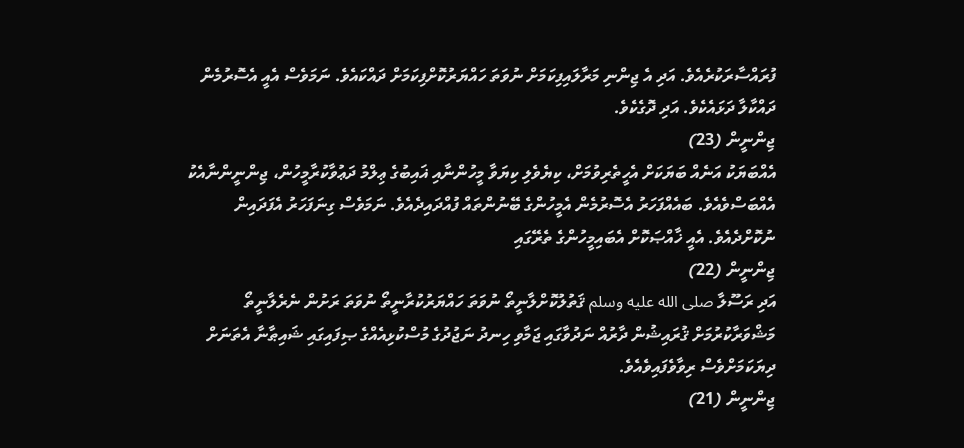ފުރައްސާރަކުރެއެވެ. އަދި އެ ޖިންނި މަރާލައިފިކަމަށް ނުވަތަ ހައްޔަރުކޮށްފިކަމަށް ދައްކައެވެ. ނަމަވެސް އެއީ އެސޮރުމެން ދައްކާލާ ދަޅައެކެވެ. އަދި ދޮގެކެވެ.
ޖިންނީން (23)
އެއްބަޔަކު އަނެއް ބަޔަކަށް އެހީތެރިވުމަށް، ކިޔެވެލި ކިޔަވާ މީހުންނާއި ޣައިބުގެ ޢިލްމު ދަޢުވާކުރާމީހުން، ޖިންނީންނާއެކު އެއްބަސްވެއެވެ. ބައެއްފަހަރު އެސޮރުމެން އެމީހުންގެ ބޭނުންތައް ފުއްދައިދެއެވެ. ނަމަވެސް ގިނަފަހަރު އެފަދައިން ނުކޮށްދެއެވެ. އެއީ ޚާއްޞަކޮށް އެބައިމީހުންގެ ތެރޭގައި
ޖިންނީން (22)
އަދި ރަސޫލާ صلى الله عليه وسلم ޤަތުލުކޮށްލާނީތޯ ނުވަތަ ހައްޔަރުކުރާނީތޯ ނުވަތަ ރަށުން ނެރެލާނީތޯ މަޝްވަރާކުރުމަށް ޤުރައިޝުން ދާރުއް ނަދުވާގައި ޖަމާވި ހިނދު ނަޖުދުގެ މުސްކުޅިއެއްގެ ޞިފައިގައި ޝައިޠާނާ އެތަނަށް ދިޔަކަމަށްވެސް ރިވާވެފައިވެއެވެ.
ޖިންނީން (21)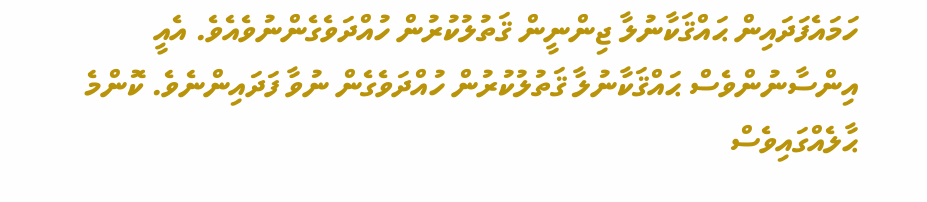ހަމައެފަދައިން ޙައްޤަކާނުލާ ޖިންނީން ޤަތުލުކުރުން ހުއްދަވެގެންނުވެއެވެ. އެއީ އިންސާނުންވެސް ޙައްޤަކާނުލާ ޤަތުލުކުރުން ހުއްދަވެގެން ނުވާ ފަދައިންނެވެ. ކޮންމެ ޙާލެއްގައިވެސް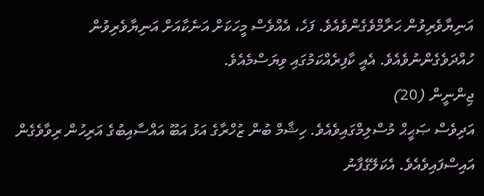އަނިޔާވެރިވުން ޙަރާމްވެގެންވެއެވެ. ފަހެ، އެއްވެސް މީހަކަށް އަނެކާއަށް އަނިޔާވެރިވުން ހުއްދަވެގެންނުވެއެވެ. އެއީ ކާފިރެއްކަމުގައި ވިޔަސްމެއެވެ.
ޖިންނީން (20)
އަދިވެސް ޞަޙީޙް މުސްލިމްގައިވެއެވެ. ހިޝާމް ބުން ޒުހްރާގެ އަޅު އަބޫ އައްސާއިބުގެ އަރިހުން ރިވާވެގެން އައިސްފައިވެއެވެ. އެކަލޭގެފާނު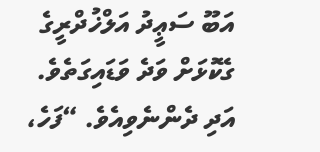އަބޫ ސަޢީދު އަލްޚުދްރީގެ ގެކޮޅަށް ވަދެ ވަޑައިގަތެވެ. އަދި ދެންނެވިއެވެ. “ފަހެ،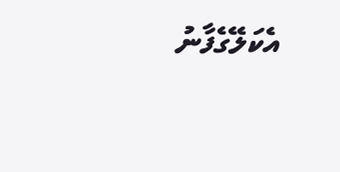އެކަލޭގެފާނު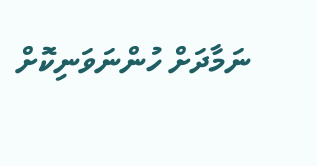ނަމާދަށް ހުންނަވަނިކޮށް